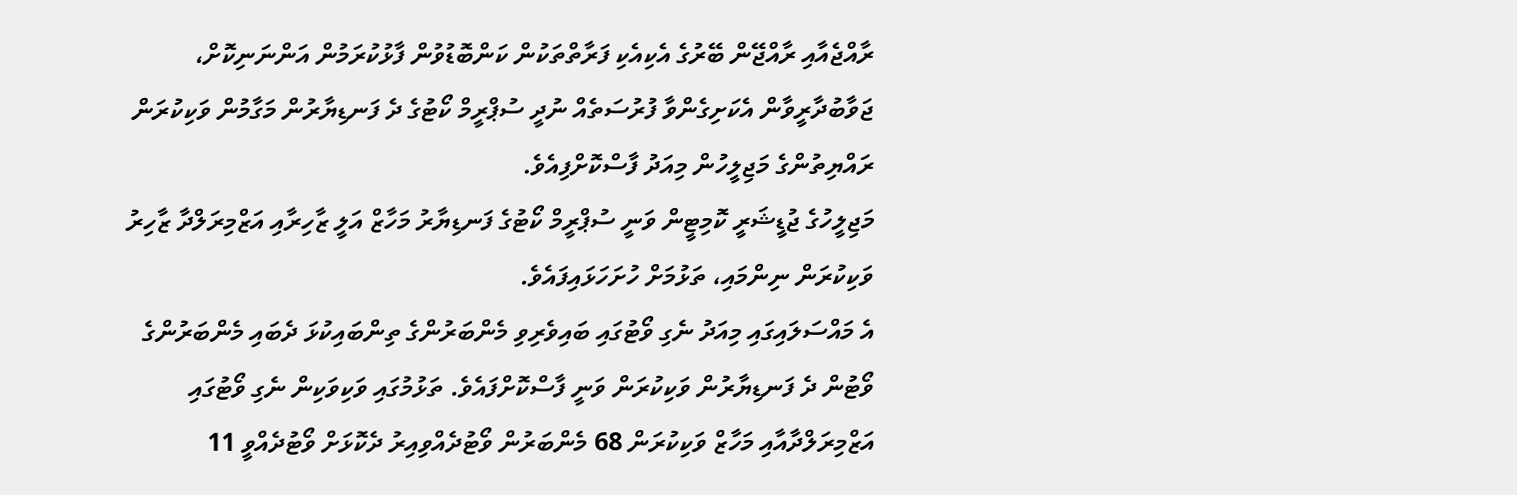ރާއްޖެއާއި ރާއްޖޭން ބޭރުގެ އެކިއެކި ފަރާތްތަކުން ކަންބޮޑުވުން ފާޅުކުރަމުން އަންނަނިކޮށް، ޖަވާބުދާރީވާން އެކަށިގެންވާ ފުރުސަތެއް ނުދީ ސުޕްރީމް ކޯޓުގެ ދެ ފަނޑިޔާރުން މަގާމުން ވަކިކުރަން ރައްޔިތުންގެ މަޖިލީހުން މިއަދު ފާސްކޮށްފިއެވެ.
މަޖިލީހުގެ ޖުޑީޝަރީ ކޮމިޓީން ވަނީ ސުޕްރީމް ކޯޓުގެ ފަނޑިޔާރު މަހާޒް އަލީ ޒާހިރާއި އަޒްމިރަލްދާ ޒާހިރު ވަކިކުރަން ނިންމައި، ތަޅުމަށް ހުށަހަޅައިފައެވެ.
އެ މައްސަލައިގައި މިއަދު ނެގި ވޯޓުގައި ބައިވެރިވި މެންބަރުންގެ ތިންބައިކުޅަ ދެބައި މެންބަރުންގެ ވޯޓުން ދެ ފަނޑިޔާރުން ވަކިކުރަން ވަނީ ފާސްކޮށްފައެވެ. ތަޅުމުގައި ވަކިވަކިން ނެގި ވޯޓުގައި އަޒްމިރަލްދާއާއި މަހާޒް ވަކިކުރަން 68 މެންބަރުން ވޯޓުދެއްވިއިރު ދެކޮޅަށް ވޯޓުދެއްވީ 11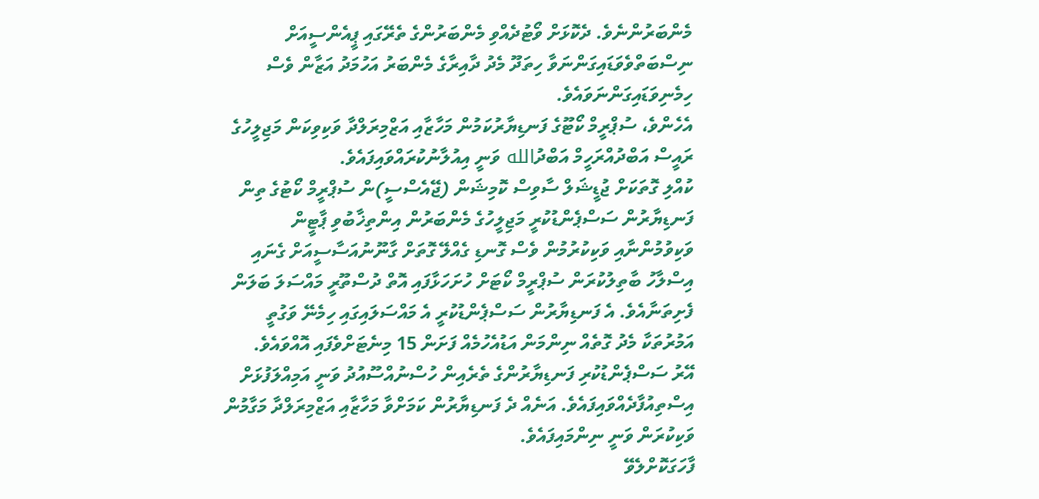މެންބަރުންނެވެ. ދެކޮޅަށް ވޯޓުދެއްވި މެންބަރުންގެ ތެރޭގައި ޕީއެންސީއަށް ނިސްބަތްވެވަޑައިގަންނަވާ ހިތަދޫ މެދު ދާއިރާގެ މެންބަރު އަހުމަދު އަޒާން ވެސް ހިމެނިވަޑައިގަންނަވައެވެ.
އެހެންވެ، ސުޕްރީމް ކޯޓޫގެ ފަނޑިޔާރުކަމުން މަހާޒާއި އަޒްމިރަލްދާ ވަކިވިކަން މަޖިލީހުގެ ރައީސް އަބްދުއްރަހީމް އަބްދުالله ވަނީ އިއުލާނުކުރައްވައިފައެވެ.
ކުއްލި ގޮތަކަށް ޖުޑީޝަލް ސާވިސް ކޮމިޝަން (ޖޭއެސްސީ)ން ސުޕްރީމް ކޯޓުގެ ތިން ފަނޑިޔާރުން ސަސްޕެންޑުކުރީ މަޖިލީހުގެ މެންބަރުން އިންތިޚާބުވި ޕާޓީން ވަކިވުމުންނާއި ވަކިކުރުމުން ވެސް ގޮނޑި ގެއްލޭ ގޮތަށް ގާނޫނުއަސާސީއަށް ގެނައި އިސްލާހު ބާތިލުކުރަން ސުޕްރީމް ކޯޓަށް ހުށަހަޅާފައި އޮތް ދުސްތޫރީ މައްސަލަ ބަލަން ފެށިތަނާއެވެ. އެ ފަނޑިޔާރުން ސަސްޕެންޑުކުރީ އެ މައްސަލައިގައި ހިމެނޭ ވަގުތީ އަމުރުތަކާ މެދު ގޮތެއް ނިންމަން އަޑުއެހުމެއް ފަށަން 15 މިނެޓަށްވެފައި އޮއްވައެވެ.
އޭރު ސަސްޕެންޑުކުރި ފަނޑިޔާރުންގެ ތެރެއިން ހުސްނުއްސޫއުދު ވަނީ އަމިއްލަފުޅަށް އިސްތިއުފާދެއްވައިފައެވެ. އަނެއް ދެ ފަނޑިޔާރުން ކަމަށްވާ މަހާޒާއި އަޒްމިރަލްދާ މަގާމުން ވަކިކުރަން ވަނީ ނިންމައިފައެވެ.
ފާހަގަކޮށްލެވޭ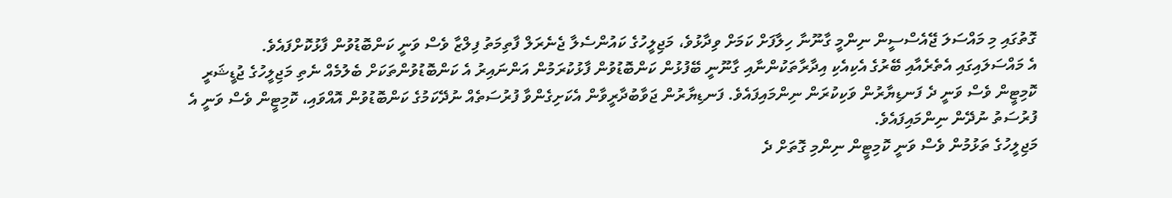ގޮތުގައި މި މައްސަލަ ޖޭއެސްސީން ނިންމީ ގާނޫނާ ހިލާފަށް ކަމަށް ވިދާޅުވެ، މަޖިލީހުގެ ކައުންސެލާ ޖެނެރަލް ފާތިމަތު ފިލްޒާ ވެސް ވަނީ ކަންބޮޑުވުން ފާޅުކޮށްފައެވެ.
އެ މައްސަލައިގައި އެތެރެއާއި ބޭރުގެ އެކިއެކި އިދާރާތަކުންނާއި ގާނޫނީ ބޭފުޅުން ކަންބޮޑުވުން ފާޅުކުރަމުން އަންނައިރު އެ ކަންބޮޑުވުންތަކަށް ބެލުމެއް ނެތި މަޖިލީހުގެ ޖުޑީޝަރީ ކޮމިޓީން ވެސް ވަނީ ދެ ފަނޑިޔާރުން ވަކިކުރަން ނިންމައިފައެވެ. ފަނޑިޔާރުން ޖަވާބުދާރީވާން އެކަށިގެންވާ ފުރުސަތެއް ނުދޭކަމުގެ ކަންބޮޑުވުން އޮއްވައި، ކޮމިޓީން ވެސް ވަނީ އެ ފުރުސަތު ނުދޭން ނިންމައިފައެވެ.
މަޖިލީހުގެ ތަޅުމުން ވެސް ވަނީ ކޮމިޓީން ނިންމި ގޮތަށް ދެ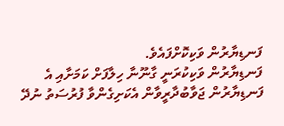ފަނޑިޔާރުން ވަކިކޮށްފައެވެ.
ފަނޑިޔާރުން ވަކިކުރަނީ ގާނޫނާ ހިލާފަށް ކަމަށާއި އެ ފަނޑިޔާރުން ޖަވާބުދާރީވާން އެކަށިގެންވާ ފުރުސަތު ނުދޭ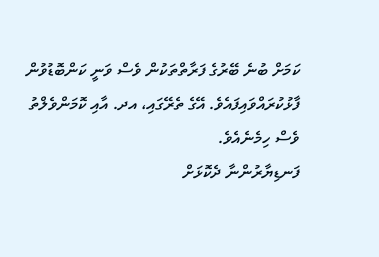ކަމަށް ބުނެ ބޭރުގެ ފަރާތްތަކުން ވެސް ވަނީ ކަންބޮޑުވުން ފާޅުކުރައްވައިފައެވެ. އޭގެ ތެރޭގައި، އދ. އާއި ކޮމަންވެލްތު ވެސް ހިމެނެއެވެ.
ފަނޑިޔާރުންނާ ދެކޮޅަށް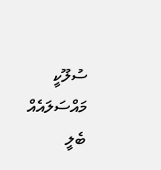ސުލޫކީ މައްސަލައެއް ބެލީ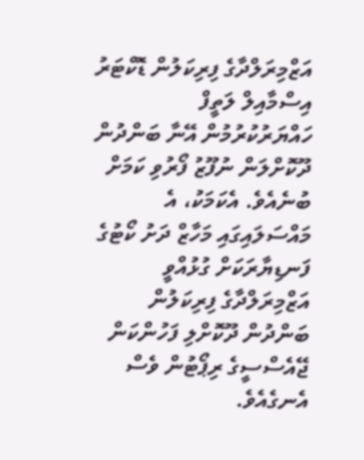އަޒްމިރަލްދާގެ ފިރިކަލުން ޑޮކްޓަރު އިސްމާއިލް ލަތީފް ހައްޔަރުކުރުމުން އޭނާ ބަންދުން ދޫކޮށްލަން ނުފޫޒު ފޯރުވި ކަމަށް ބުނެއެވެ. އެކަމަކު، އެ މައްސަލައިގައި މަހާޒް ދަށު ކޯޓުގެ ފަނޑިޔާރަކަށް ގުޅުއްވީ އަޒްމިރަލްދާގެ ފިރިކަލުން ބަންދުން ދޫކޮށްލި ފަހުންކަން ޖޭއެސްސީގެ ރިޕޯޓުން ވެސް އެނގެއެވެ.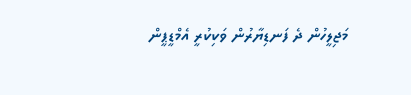މަޖިލީހުން ދެ ފަނޑިޔާރުން ވަކިކުރީ އެމްޑީޕީން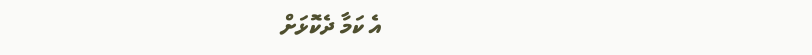އެ ކަމާ ދެކޮޅަށް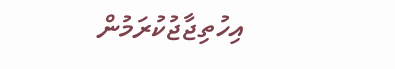އިހުތިޖާޖުކުރަމުން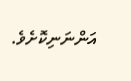އަންނަނިކޮށެވެ.